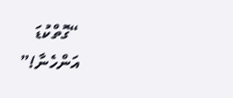“ގޮތްކުޑަ އަންހެނާ!”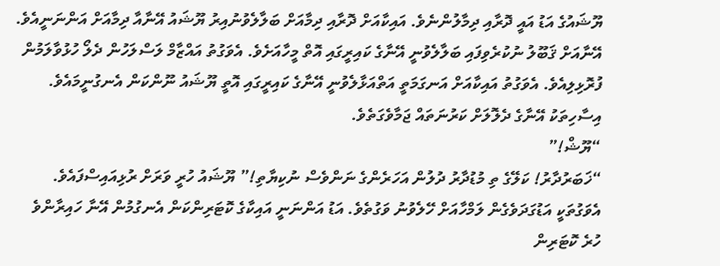ޔޫޝައުގެ އަޑު އައީ ދޮރާއި ދިމާލުންނެވެ. އައިކާއަށް ދޮރާއި ދިމާއަށް ބަލާލެވުނުއިރު ޔޫޝައު އޭނާއާ ދިމާއަށް އަންނަނީއެވެ. އޭނާއަށް ޤަބޫލު ނުކުރެވިފައި ބަލާލެވުނީ އޭނާގެ ކައިރީގައި އޮތް މީހާއަށެވެ. އެވަގުތު އައްޒާމް ލަސްލަހުން ދެލޯ ހުޅުވާލަމުން ފުރޮޅިލިއެވެ. އެވަގުތު އައިކާއަށް އަނގަމަތީ އަތްއަޅާލެވުނީ އޭނާގެ ކައިރީގައި އޮތީ ޔޫޝައު ނޫންކަން އެނގުނީމައެވެ. އިސާހިތަކު އޭނާގެ ދެލޮލަށް ކަރުނަތައް ޖަމާވެގަތެވެ.
“ޔޫޝް!”
“ޚަބަރުދާރު! ކަލޭގެ ތި މުޑުދާރު ދުލުން އަހަރެންގެ ނަންވެސް ނުކިޔާތި!” ޔޫޝައު ހުރީ ވަރަށް ރުޅިއައިސްފައެވެ. އެވަގުތަކީ އަޑުގަދަވެގެން ލަމްހާއަށް ހޭލެވުނު ވަގުތެވެ. އަޑު އަންނަނީ އައިކާގެ ކޮޓަރިންކަން އެނގުމުން އޭނާ ހައިރާންވެ ހުރެ ކޮޓަރިން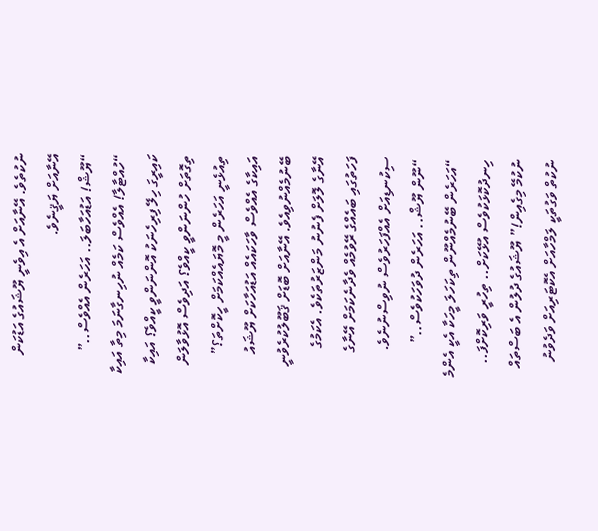ނުކުތެވެ. އޭނާއަށް އެ އިވެނީ ޔޫޝައުގެ އަޑުކަން އޭނާއަށް ޔަޤީނެވެ.
“ޔޫޝް! އަޑުއަހާބަލަ.. އަހަރެން އެއްވެސް..”
“ހުއްޓާލާ! އެއްވެސް ކަމެއް ނުހިނގާނަމަ މިތާ އައިކާ ކައިރީގަ ހިލޭ ފިރިހެނަކު އޮންނަންވީ ކީއްވެ؟ އައިކާ ތިގޮތަށް ހުންނަންވީ ކީއްވެ؟ އަދިވެސް އޮޅުވާލަން ތިއުޅެނީ އަހަރެން މީ މޮޔައެއްކަމަށް ހީކޮށްތަ؟” އައިކާގެ އެއްވެސް ވާހަކައެއް އަޑުއަހާކަށް ޔޫޝައު ބޭނުމެއްނުވިއެވެ. އޭނާއަށް ބޮޑަށް ޤަބޫލުކުރެވުނީ އޭނާގެ ލޮލަށް ފެނުނު މަންޒަރުތަކެވެ. އެކަމުގެ ފަހަތުގައި ބައެއްގެ ރޭވުމެއް ވެދާނެކަމަށް އޭނާގެ ސިކުނޑިއަށް އެއްފަހަރުވެސް ނުވިސްނުނެވެ.
“ނޫން ޔޫޝް.. އަހަރެން ދުވަހަކުވެސް..”
“އަހަރެން ބޭނުމެއްނޫން ތިކަހަލަ މީހަކާ އެކީ އެންމެ ހިނދުކޮޅަކުވެސް އުޅޭކަށް.. ތިހުރީ ވަރިކޮށްފަ.. ނުކުމޭ މިގެއިން!” ޔޫޝައުގެ ދުލުން އެ ބަސްތައް ނުކުތް ވަގުތަކީ ލަމްހާއަށް އެކޮޓަރިއަށް ވަދެވުނު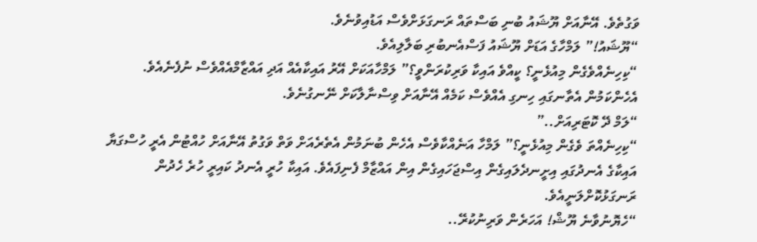ވަގުތެވެ. އޭނާއަށް ޔޫޝައު ބުނި ބަސްތައް ރަނގަޅަށްވެސް އަޑުއިވުނެވެ.
“ޔޫޝައު!” ލަމްހާގެ އަޑަށް ޔޫޝައު ފަސްއެނބުރި ބަލާލިއެވެ.
“ކިހިނެއްވެގެން މިއުޅެނީ؟ ކީއްވެ އައިކާ ވަރިކުރަންވީ؟” ލަމްހާއަކަށް އޭރު އައިކާއެއް އަދި އައްޒާމްއެއްވެސް ނުފެނެއެވެ. އެހެންކަމުން އެތާނގައި ހިނގި އެއްވެސް ކަމެއް އޭނާއަށް ވިސްނާލާކަށް ނޭނގުނެވެ.
“ލަމް ދޭ ކޮޓަރިއަށް..”
“ކިހިނެއްތަ ވެގެން މިއުޅެނީ؟” ލަމްހާ އަނެއްކާވެސް އެހެން ބުނަމުން އެތެރެއަށް ވަތް ވަގުތު އޭނާއަށް ހުއްޓުން އެރީ ހުސްގަޔާ އައިކާގެ އެނދުގައި އިށީނދެލައިގެން އިސްޖަހައިގެން އިން އައްޒާމް ފެނިފައެވެ. އައިކާ ހުރީ އެނދު ކައިރީ ހުރެ ހެދުން ރަނގަޅުކޮށްލަނީއެވެ.
“ހެޔޮނުވާނެ ޔޫޝް! އަހަރެން ވަރިނުކުރޭ..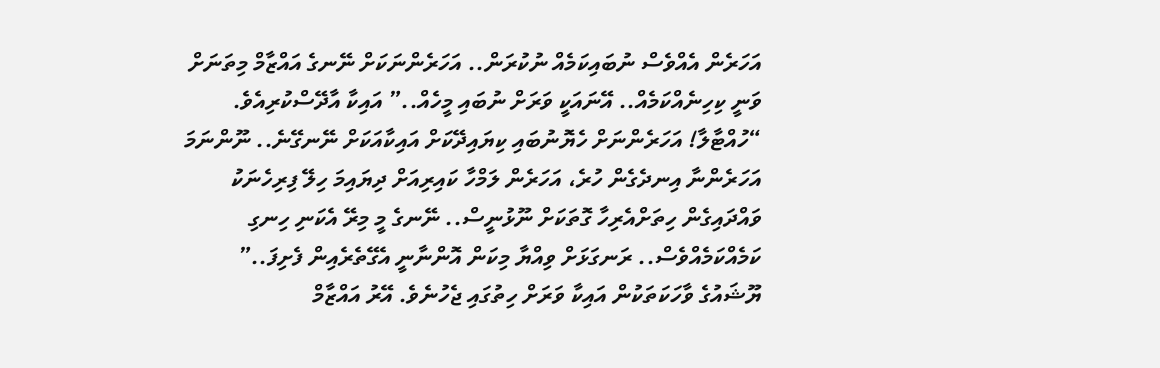އަހަރެން އެއްވެސް ނުބައިކަމެއް ނުކުރަން.. އަހަރެންނަކަށް ނޭނގެ އައްޒާމް މިތަނަށް ވަނީ ކިހިނެއްކަމެއް.. އޭނައަކީ ވަރަށް ނުބައި މީހެއް..” އައިކާ އާދޭސްކުރިއެވެ.
“ހުއްޓާލާ! އަހަރެންނަށް ހެޔޮނުބައި ކިޔައިދޭކަށް އައިކާއަކަށް ނޭނގޭނެ.. ނޫންނަމަ އަހަރެންނާ އިނދެގެން ހުރެ، އަހަރެން ލަމްހާ ކައިރިއަށް ދިޔައިމަ ހިލޭ ފިރިހެނަކު ވައްދައިގެން ހިތަށްއެރިހާ ގޮތަކަށް ނޫޅުނީސް.. ނޭނގެ މީ މިރޭ އެކަނި ހިނގި ކަމެއްކަމެއްވެސް.. ރަނގަޅަށް ވިއްޔާ މިކަން އޮންނާނީ އެގޭތެރެއިން ފެށިފަ..” ޔޫޝައުގެ ވާހަކަތަކުން އައިކާ ވަރަށް ހިތުގައި ޖެހުނެވެ. އޭރު އައްޒާމް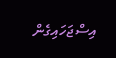އިސްޖަހައިގެން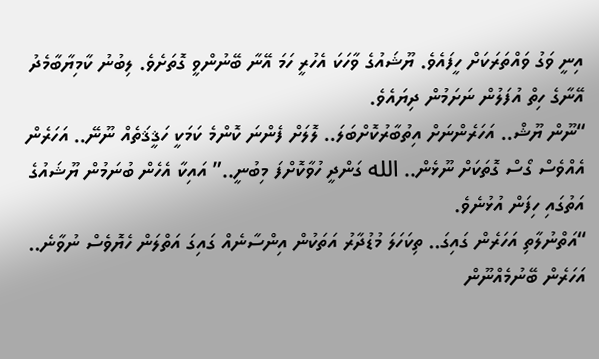އިނީ ވަގު ވައްތަރަކަށް ހީފައެވެ. ޔޫޝައުގެ ވާހަކަ އެހުރީ ހަމަ އޭނާ ބޭނުންވީ ގޮތަށެވެ. ލިބުނު ކާމިޔާބާމެދު އޭނާގެ ހިތް އުފަލުން ނަށަމުން ދިޔައެވެ.
“ނޫން ޔޫޝް.. އަހަރެންނަށް އިތުބާރުކޮށްބަލަ.. ލޮލަށް ފެންނަ ކޮންމެ ކަމަކީ ހަޤީޤަތެއް ނޫނޭ.. އަހަރެން އެއްވެސް ގޯސް ގޮތަކަށް ނޫޅެން.. الله ގަންދީ ހުވާކޮށްފަ މިބުނީ..” އައިކާ އެހެން ބުނަމުން ޔޫޝައުގެ އަތުގައި ހިފަން އުޅުނެވެ.
“އަތްނުލާތި އަހަރެން ގައިގަ.. ތިކަހަލަ މުޑުދާރު އަތަކުން އިންސާނެއް ގައިގަ އަތްލަން ހެޔޮވެސް ނުވާނެ.. އަހަރެން ބޭނުމެއްނޫން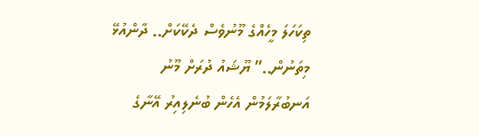ތިކަހަލަ މީހެއްގެ މޫނުވެސް ދެކޭކަށް.. ދާންއުޅޭ މިތަނުން..” ޔޫޝައު ދުރަށް މޫނު އަނބުރާލަމުން އެހެން ބުނެލިއިރު އޭނާގެ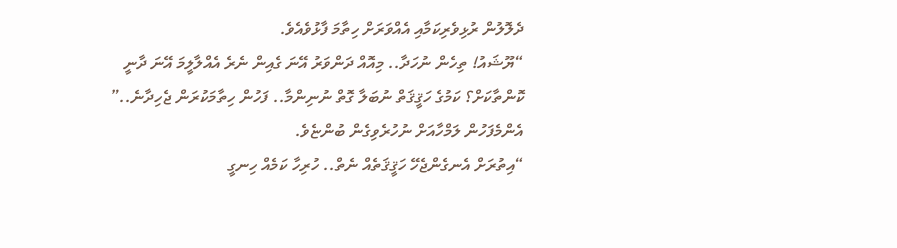ދެލޮލުން ރުޅިވެރިކަމާއި އެއްވަރަށް ހިތާމަ ފާޅުވެއެވެ.
“ޔޫޝައު! ތިހެން ނުހަދާ.. މިއޮއް ދަންވަރު އޭނަ ގެއިން ނެރެ އެއްލާލީމަ އޭނަ ދާނީ ކޮންތާކަށް؟ ކަމުގެ ހަޤީޤަތް ނުބަލާ ގޮތް ނުނިންމާ.. ފަހުން ހިތާމަކުރަން ޖެހިދާނެ..” އެންމެފަހުން ލަމްހާއަށް ނުހުރެވިގެން ބުންޏެވެ.
“އިތުރަށް އެނގެންޖެހޭ ހަޤީޤަތެއް ނެތް.. ހުރިހާ ކަމެއް ހިނގީ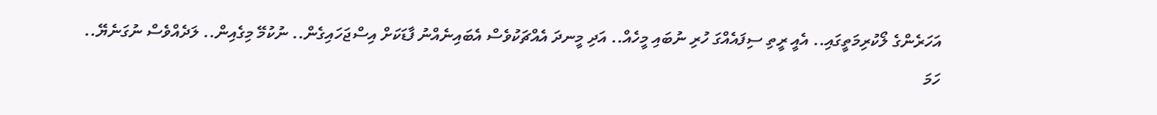އަހަރެންގެ ލޯކުރިމަތީގައި.. އެއީ ރީތި ސިފައެއްގަ ހުރި ނުބައި މީހެއް.. އަދި މީނދަ އެއްޗަކުވެސް އެބައިނެއްނު ފާޑަކަށް އިސްޖަހައިގެން.. ނުކުމޭ މިގެއިން.. ލަދެއްވެސް ނުގަނެޔޭ.. ހަމަ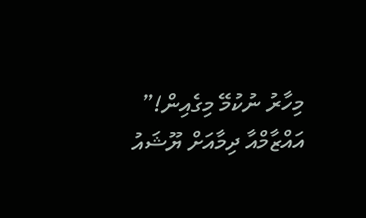މިހާރު ނުކުމޭ މިގެއިން!” އައްޒާމްއާ ދިމާއަށް ޔޫޝައު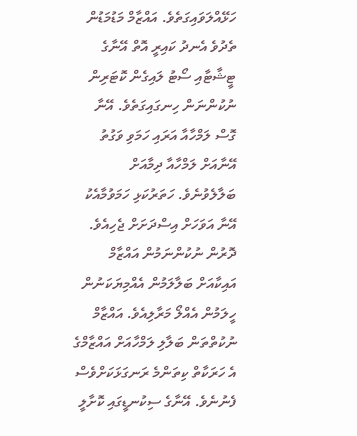ހަޅޭއްލަވައިގަތެވެ. އައްޒާމް މަޑުމަޑުން ތެދުވެ އެނދު ކައިރީ އޮތް އޭނާގެ ޓީޝާޓާއި ސޯޓު ލައިގެން ކޮޓަރިން ނުކުންނަން ހިނގައިގަތެވެ. އޭނާ ގޮސް ލަމްހާއާ އަރައި ހަމަވި ވަގުތު އޭނާއަށް ލަމްހާއާ ދިމާއަށް ބަލާލެވުނެވެ. ހަތަރުކަޅި ހަމަވުމާއެކު އޭނާ އަވަހަށް އިސްދަށަށް ޖެހިއެވެ. ދޮރުން ނުކުންނަމުން އައްޒާމް އައިކާއަށް ބަލާލަމުން އެއްމިޔަކަނުން ހީލަމުން އެއްލޯ މަރާލިއެވެ. އައްޒާމް ނުކުތްތަން ބަލާލި ލަމްހާއަށް އައްޒާމްގެ އެ ހަރަކާތް ކިތަންމެ ރަނގަޅަކަށްވެސް ފެނުނެވެ. އޭނާގެ ސިކުނޑީގައި ކޮށާލީ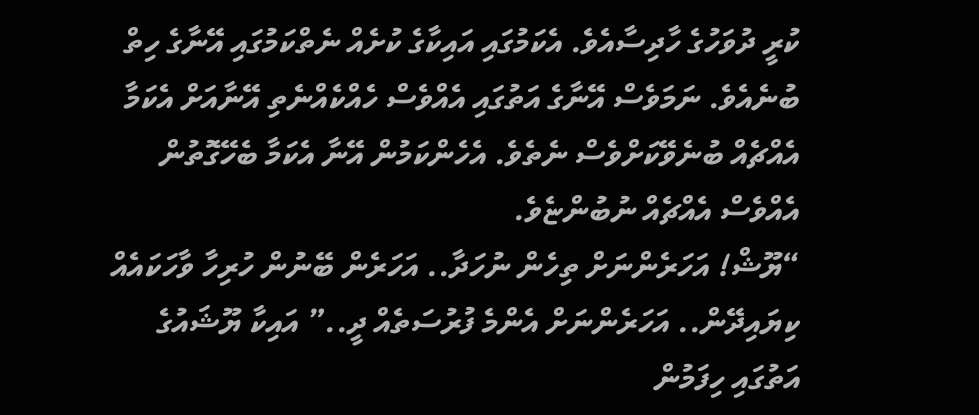ކުރީ ދުވަހުގެ ހާދިސާއެވެ. އެކަމުގައި އައިކާގެ ކުށެއް ނެތްކަމުގައި އޭނާގެ ހިތް ބުނެއެވެ. ނަމަވެސް އޭނާގެ އަތުގައި އެއްވެސް ހެއްކެއްނެތި އޭނާއަށް އެކަމާ އެއްޗެއް ބުނެވޭކަށްވެސް ނެތެވެ. އެހެންކަމުން އޭނާ އެކަމާ ބެހޭގޮތުން އެއްވެސް އެއްޗެއް ނުބުންޏެވެ.
“ޔޫޝް! އަހަރެންނަށް ތިހެން ނުހަދާ.. އަހަރެން ބޭނުން ހުރިހާ ވާހަކައެއް ކިޔައިދޭން.. އަހަރެންނަށް އެންމެ ފުރުސަތެއް ދީ..” އައިކާ ޔޫޝައުގެ އަތުގައި ހިފަމުން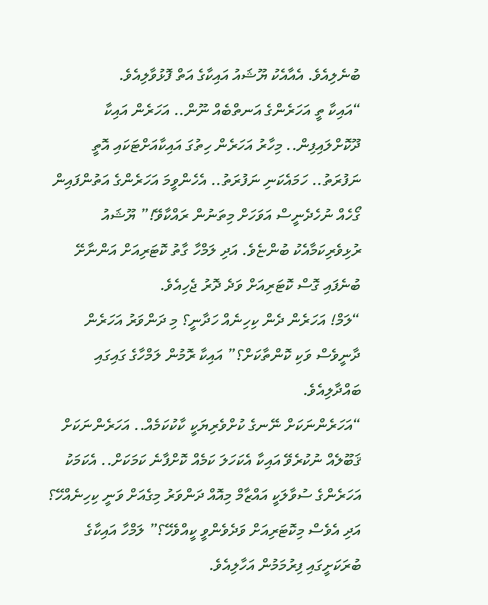ބުނެލިއެވެ. އެއާއެކު ޔޫޝައު އައިކާގެ އަތް ފޮޅުވާލިއެވެ.
“އައިކާ ތީ އަހަރެންގެ އަނތްބެއް ނޫން.. އަހަރެން އައިކާ ދޫކޮށްލައިފިން.. މިހާރު އަހަރެން ހިތުގަ އައިކާއަށްޓަކައި އޮތީ ނަފުރަތު.. ހަމައެކަނި ނަފުރަތު.. އެހެންވީމަ އަހަރެންގެ އަތުންފައިން ގޯހެއް ނުހެދެނީސް އަވަހަށް މިތަނުން ރައްކާވޭ!” ޔޫޝައު ރުޅިވެރިކަމާއެކު ބުންޏެވެ. އަދި ލަމްހާ ގާތު ކޮޓަރިއަށް އަންނާށޭ ބުނެފައި ގޮސް ކޮޓަރިއަށް ވަދެ ދޮރު ޖެހިއެވެ.
“ލަމް! އަހަރެން ދެން ކިހިނެއް ހަދާނީ؟ މި ދަންވަރު އަހަރެން ދާނީވެސް ވަކި ކޮންތާކަށް؟” އައިކާ ރޮމުން ލަމްހާގެ ގައިގައި ބައްދާލިއެވެ.
“އަހަރެންނަކަށް ނޭނގެ ކުށްވެރިޔަކީ ކާކުކަމެއް.. އަހަރެންނަކަށް ޤަބޫލެއް ނުކުރެވޭ އައިކާ އެކަހަލަ ކަމެއް ކޮށްފާނެ ކަމަކަށް.. އެކަމަކު އަހަރެންގެ ސުވާލަކީ އައްޒާމް މިއޮއް ދަންވަރު މިގެއަށް ވަނީ ކިހިނެއްހޭ؟ އަދި އެވެސް މިކޮޓަރިއަށް ވަދެވެންވީ ކީއްވެހޭ؟” ލަމްހާ އައިކާގެ ބުރަކަށީގައި ފިރުމަމުން އަހާލިއެވެ.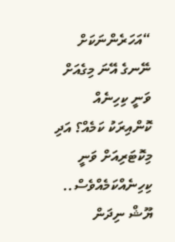“އަހަރެންނަކަށް ނޭނގެ އޭނަ މިގެއަށް ވަނީ ކިހިނެއް ކޮންއިރަކު ކަމެއް؟ އަދި މިކޮޓަރިއަށް ވަނީ ކިހިނެއްކަމެއްވެސް.. ޔޫޝް ނިދަން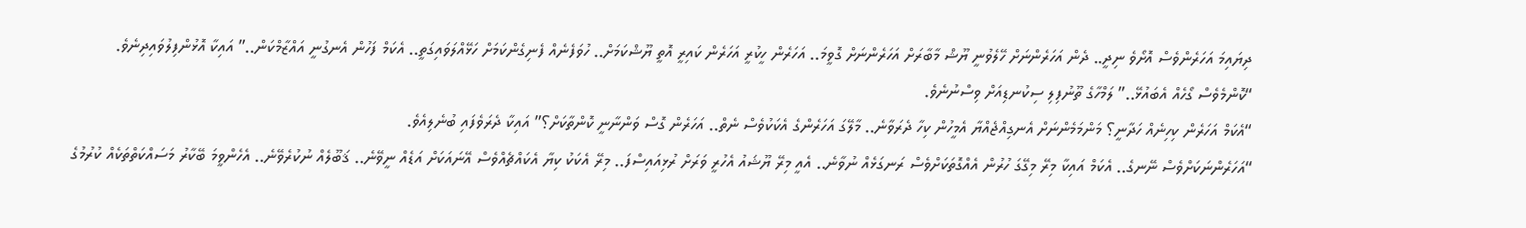ދިޔައިމަ އަހަރެންވެސް އޮށޯވެ ނިދީ.. ދެން އަހަރެންނަށް ހޭލެވުނީ ޔޫޝް މާބާރަށް އަހަރެންނަށް ގޮވީމަ.. އަހަރެން ހީކުރީ އަހަރެން ކައިރީ އޮތީ ޔޫޝްކަމަށް.. ހުވަފެނެއް ފެނިގެންކަމަށް ހަޅޭއްލަވައިގަތީ.. އެކަމް ފަހުން އެނގުނީ އައްޒާމްކަން..” އައިކާ އޮޅުންފިލުވައިދިނެވެ.
“ކޮންމެވެސް ގޯހެއް އެބައުޅޭ..” ލަމްހާގެ ތޫނުފިލި ސިކުނޑިއަށް ވިސްނުނެވެ.
“އެކަމް އަހަރެން ކިހިނެއް ހަދާނީ؟ މަންމަމެންނަށް އެނގިއްޖެއްޔާ އެމީހުން ކިހާ ދެރަވާނެ.. މާލޭގަ އަހަރެންގެ އެކަކުވެސް ނެތް.. އަހަރެން ގޮސް ވަންނާނީ ކޮންތާކަށް؟” އައިކާ ދެރަވެފައި ބުނެލިއެވެ.
“އަހަރެންނަކަށްވެސް ނޭނގެ.. އެކަމް އައިކާ މިރޭ މިގޭގަ ހުރުން އެއްގޮތަކަށްވެސް ރަނގަޅެއް ނުވާނެ.. އެއީ މިރޭ ޔޫޝައު އެހުރީ ވަރަށް ރުޅިއައިސްފަ.. މިރޭ އެކަކު ކިޔާ އެކައްޗެއްވެސް އޭނައަކަށް އަޑެއް ނީވޭނެ.. ޤަބޫލެއް ނުކުރެވޭނެ.. އެހެންވީމަ ބޭކާރު މަސައްކަތްތަކެއް ކުރުމުގެ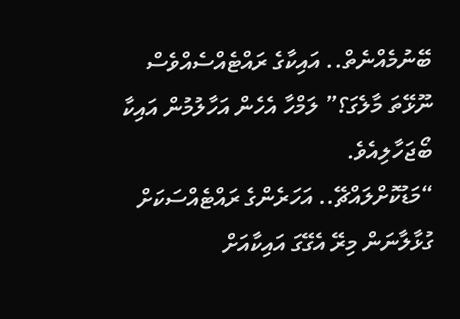ބޭނުމެއްނެތް.. އައިކާގެ ރައްޓެއްސެއްވެސް ނޫޅޭތަ މާލެގަ؟” ލަމްހާ އެހެން އަހާލުމުން އައިކާ ބޯޖަހާލިއެވެ.
“މަޑުކޮށްލައްޗޭ.. އަހަރެންގެ ރައްޓެއްސަކަށް ގުޅާލާނަން މިރޭ އެގޭގަ އައިކާއަށް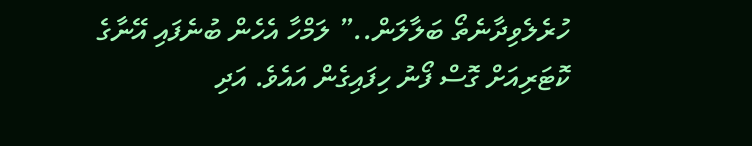ހުރެލެވިދާނެތޯ ބަލާލަން..” ލަމްހާ އެހެން ބުނެފައި އޭނާގެ ކޮޓަރިއަށް ގޮސް ފޯނު ހިފައިގެން އައެވެ. އަދި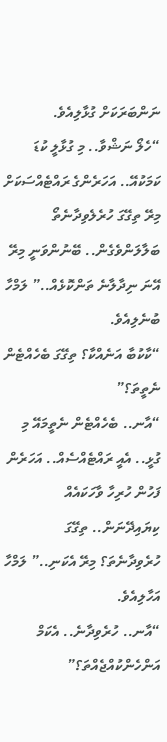ނަންބަރަކަށް ގުޅާލިއެވެ.
“ހެލޯ ނަޝްވާ.. މި ގުޅާލީ ކުޑަ ކަމަކުއޭ.. އަހަރެންގެ ރައްޓެއްސަކަށް މިރޭ ތިގޭގަ ހުރެލެވިދާނެތޯ ބަލާލަންވެގެން.. ބޭނުންވަނީ މިރޭ އޭނަ ނިދާލާނެ ތަންކޮޅެއް..” ލަމްހާ ބުނެލިއެވެ.
“ކާކުބާ އަނެއްކާ؟ ތިގޭގަ ބެހެއްޓެން ނެތީތަ؟”
“އާނ.. ބެހެއްޓެން ނެތީމައޭ މި ގުޅީ.. އެއީ ރައްޓެއްސެއް.. އަހަރެން ފަހުން ހުރިހާ ވާހަކައެއް ކިޔައިދޭނަން.. ތިގޭގަ ހުރެވިދާނެތަ؟ މިރޭ އެކަނި..” ލަމްހާ އަހާލިއެވެ.
“އާނ.. ހުރެވިދާނެ.. އެކަމް އަންހެންކުއްޖެއްތަ؟”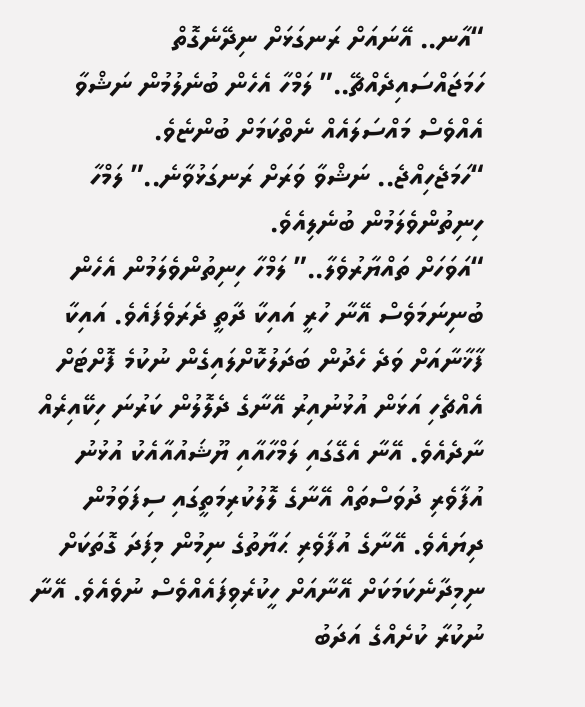“އާނ.. އޭނައަށް ރަނގަޅަށް ނިދޭނެގޮތް ހަމަޖައްސައިދެއްޗޭ..” ލަމްހާ އެހެން ބުނެލުމުން ނަޝްވާ އެއްވެސް މައްސަލައެއް ނެތްކަމަށް ބުންޏެވެ.
“ހަމަޖެހިއްޖެ.. ނަޝްވާ ވަރަށް ރަނގަޅުވާނެ..” ލަމްހާ ހިނިތުންވެލަމުން ބުނެލިއެވެ.
“އަވަހަށް ތައްޔާރުވެލާ..” ލަމްހާ ހިނިތުންވެލަމުން އެހެން ބުނިނަމަވެސް އޭނާ ހުރީ އައިކާ ދާތީ ދެރަވެފައެވެ. އައިކާ ފާޚާނާއަށް ވަދެ ހެދުން ބަދަލުކޮށްލައިގެން ނުކުމެ ފޮށްޓަށް އެއްޗެހި އަޅަން އުޅުނުއިރު އޭނާގެ ދެލޮލުން ކަރުނަ ހިކޭއިރެއް ނާދެއެވެ. އޭނާ އެގޭގައި ލަމްހާއާއި ޔޫޝައުއާއެކު އުޅުނު އުފާވެރި ދުވަސްތައް އޭނާގެ ލޮލުކުރިމަތީގައި ސިފަވަމުން ދިޔައެވެ. އޭނާގެ އުފާވެރި ޙަޔާތުގެ ނިމުން މިފަދަ ގޮތަކަށް ނިމިދާނެކަމަކަށް އޭނާއަށް ހީކުރެވިފައެއްވެސް ނުވެއެވެ. އޭނާ ނުކުރާ ކުށެއްގެ އަދަބު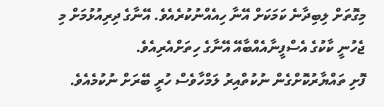މިގޮތަށް ލިބިދާނެ ކަމަކަށް އޭނާ ހިއެއްނުކުރެއެވެ. އޭނާގެ ދިރިއުޅުމަށް މި ޖެހުނީ ކާކުގެ އެސްފީނާއެއްބާއޭ އޭނާގެ ހިތަށްއެރިއެވެ.
ފޮށި ތައްޔާރުކޮށްގެން ނުކުތްއިރު ލަމްހާވެސް ހުރީ ބޭރަށް ނުކުމެއެވެ.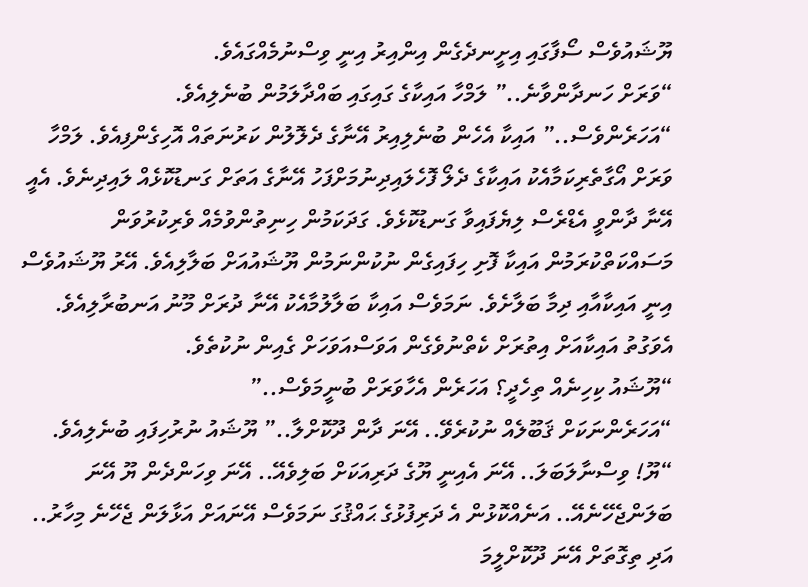ޔޫޝައުވެސް ސޯފާގައި އިށީނދެގެން އިންއިރު އިނީ ވިސްނުމެއްގައެވެ.
“ވަރަށް ހަނދާންވާނެ..” ލަމްހާ އައިކާގެ ގައިގައި ބައްދާލަމުން ބުނެލިއެވެ.
“އަހަރެންވެސް..” އައިކާ އެހެން ބުނެލިއިރު އޭނާގެ ދެލޮލުން ކަރުނަތައް އޮހިގެންފިއެވެ. ލަމްހާ ވަރަށް އޯގާތެރިކަމާއެކު އައިކާގެ ދެލޯ ފޮހެލައިދިނުމަށްފަހު އޭނާގެ އަތަށް ގަނޑުކޮޅެއް ލައިދިނެވެ. އެއީ އޭނާ ދާންވީ އެޑްރެސް ލިޔެފައިވާ ގަނޑުކޮޅެވެ. ގަދަކަމުން ހިނިތުންވުމެއް ވެރިކުރުވަން މަސައްކަތްކުރަމުން އައިކާ ފޮށި ހިފައިގެން ނުކުންނަމުން ޔޫޝައުއަށް ބަލާލިއެވެ. އޭރު ޔޫޝައުވެސް އިނީ އައިކާއާއި ދިމާ ބަލާށެވެ. ނަމަވެސް އައިކާ ބަލާލުމާއެކު އޭނާ ދުރަށް މޫނު އަނބުރާލިއެވެ. އެވަގުތު އައިކާއަށް އިތުރަށް ކެތްނުވެގެން އަވަސްއަވަހަށް ގެއިން ނުކުތެވެ.
“ޔޫޝައު ކިހިނެއް ތިހެދީ؟ އަހަރެން އެހާވަރަށް ބުނީމަވެސް..”
“އަހަރެންނަކަށް ޤަބޫލެއް ނުކުރެވޭ.. އޭނަ ދާން ދޫކޮށްލާ..” ޔޫޝައު ނުރުހިފައި ބުނެލިއެވެ.
“ޔޫ! ވިސްނާލަބަލަ.. އޭނަ އެއިނީ ޔޫގެ ދަރިއަކަށް ބަލިވެއޭ.. އޭނަ ވިހަންދެން ޔޫ އޭނަ ބަލަންޖެހޭނެއޭ.. އަނެއްކޮޅުން އެ ދަރިފުޅުގެ ޙައްޤުގަ ނަމަވެސް އޭނައަށް އަޅާލަން ޖެހޭނެ މިހާރު.. އަދި ތިގޮތަށް އޭނަ ދޫކޮށްލީމަ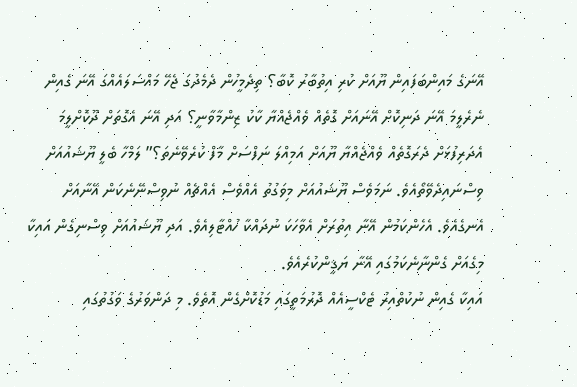އޭނަގެ މައިންބަފައިން ޔޫއަށް ކުރި އިތުބާރު ކޮބާ؟ ތިދެމީހުން ދެމެދުގަ ޖެހޭ މައްސަލައެއްގަ އޭނަ ގެއިން ނެރެލީމަ އޭނަ ދަނިކޮށް އޭނައަށް ގޮތެއް ވެއްޖެއްޔާ ކާކު ޒިންމާވާނީ؟ އަދި އޭނަ އެގޮތަށް ދޫކޮށްލީމަ އެދަރިފުޅަށް ދެރަގޮތެއް ވެއްޖެއްޔާ ޔޫއަށް އަމިއްލަ ނަފްސަށް މާފް ކުރެވޭނެތަ؟” ލަމްހާ ބެލީ ޔޫޝައުއަށް ވިސްނައިދެވޭތޯއެވެ. ނަމަވެސް ޔޫޝައުއަށް މިވަގުތު އެއްވެސް އެއްޗެއް ނުވިސްނޭނެކަން އޭނާއަށް އެނގެއެވެ. އެހެންކަމުން އޭނާ އިތުރަށް އެވާހަކަ ނުދައްކާ ހުއްޓާލިއެވެ. އަދި ޔޫޝައުއަށް ވިސްނިގެން އައިކާ މިގެއަށް ގެންނާނެކަމުގައި އޭނާ ޔަޤީންކުރެއެވެ.
އައިކާ ގެއިން ނުކުތްއިރު ޓެކްސީއެއް ދޮރުމަތީގައި މަޑުކޮށްގެން އޮތެވެ. މި ދަންވަރުގެ ވަގުތުގައި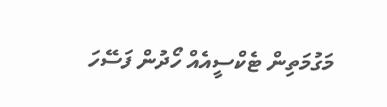މަގުމަތިން ޓެކްސީއެއް ހޯދުން ފަސޭހަ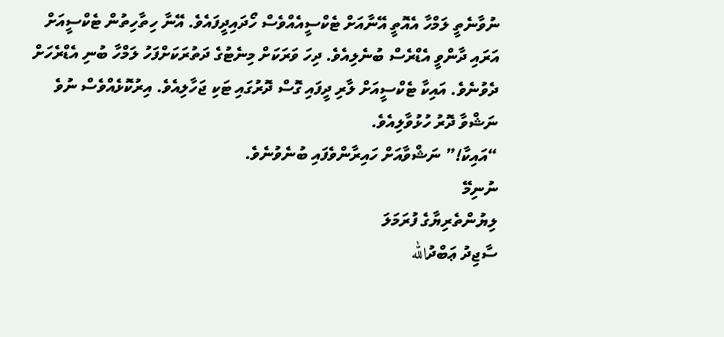ނުވާނެތީ ލަމްހާ އެއޮތީ އޭނާއަށް ޓެކްސީއެއްވެސް ހޯދައިދީފައެވެ. އޭނާ ހިތާހިތުން ޓެކްސީއަށް އަރައި ދާންވީ އެޑްރެސް ބުނެލިއެވެ. ދިހަ ވަރަކަށް މިނެޓުގެ ދަތުރަކަށްފަހު ލަމްހާ ބުނި އެޑްރެހަށް ދެވުނެވެ. އައިކާ ޓެކްސީއަށް ލާރި ދީފައި ގޮސް ދޮރުގައި ޓަކި ޖަހާލިއެވެ. އިރުކޮޅެއްވެސް ނުވެ ނަޝްވާ ދޮރު ހުޅުވާލިއެވެ.
“އައިކާ!” ނަޝްވާއަށް ހައިރާންވެފައި ބުނެވުނެވެ.
ނުނިމޭ
ލިޔުންތެރިޔާގެ ފުރަމަލަ
ސާޖިދު ޢަބްދުالله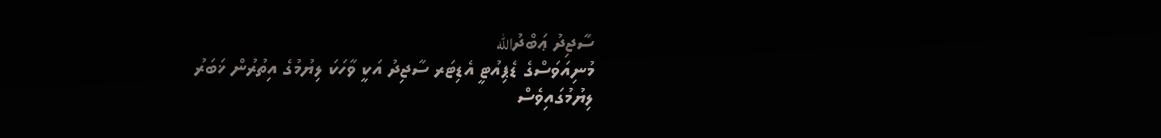ސާޖިދު ޢަބްދުالله
މުނިއަވަސްގެ ޑެޕިއުޓީ އެޑިޓަރ ސާޖިދު އަކީ ވާހަކަ ލިޔުމުގެ އިތުރުން ޚަބަރު ލިޔުމުގައިވެސް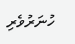ހުނަރުވެރި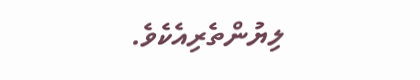ލިޔުންތެރިއެކެވެ.